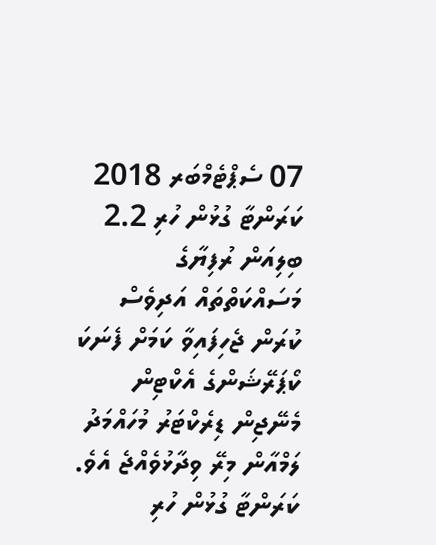07 ސެޕްޓެމްބަރ 2018
ކަރަންޓާ ގުޅުން ހުރި 2.2 ބިލިއަން ރުފިޔާގެ މަސައްކަތްތައް އަދިވެސް ކުރަން ޖެހިފައިވާ ކަމަށް ފެނަކަ ކޯޕަރޭޝަންގެ އެކްޓިން މެނޭޖިން ޑިރެކްޓަރު މުހައްމަދު ލަމްއާން މިރޭ ވިދާޅުވެއްޖެ އެވެ.
ކަރަންޓާ ގުޅުން ހުރި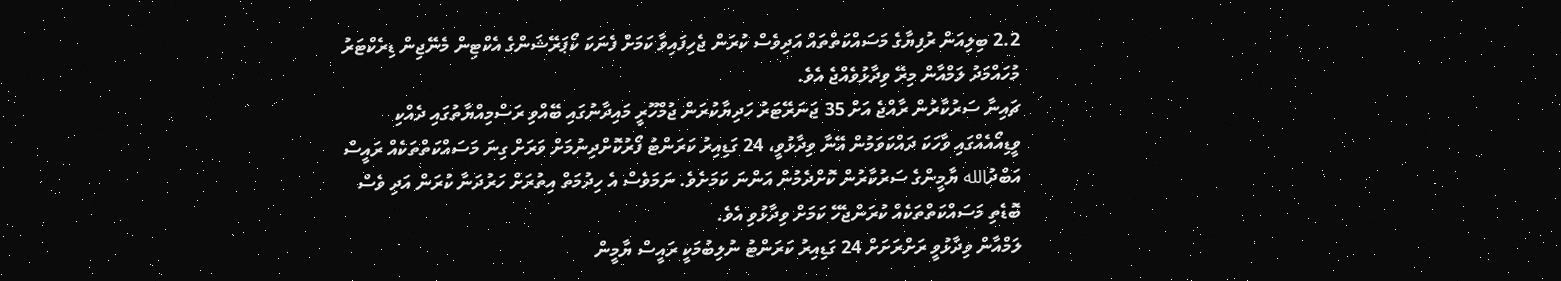2.2 ބިލިއަން ރުފިޔާގެ މަސައްކަތްތައް އަދިވެސް ކުރަން ޖެހިފައިވާ ކަމަށް ފެނަކަ ކޯޕަރޭޝަންގެ އެކްޓިން މެނޭޖިން ޑިރެކްޓަރު މުހައްމަދު ލަމްއާން މިރޭ ވިދާޅުވެއްޖެ އެވެ.
ޗައިނާ ސަރުކާރުން ރާއްޖެ އަށް 35 ޖަނަރޭޓަރު ހަދިޔާކުރަން ޖުމްހޫރީ މައިދާނުގައި ބޭއްވި ރަސްމިއްޔާތުގައި ދެއްކި ވީޑިއޯއެއްގައި ވާހަކަ ދައްކަވަމުން އޭނާ ވިދާޅުވީ، 24 ގަޑިއިރު ކަރަންޓު ފޯރުކޮށްދިނުމަށް ވަރަށް ގިނަ މަސައްކަތްތަކެއް ރައީސް އަބްދުالله ޔާމީންގެ ސަރުކާރުން ކޮށްދެމުން އަންނަ ކަމަށެވެ. ނަމަވެސް އެ ހިދުމަތް އިތުރަށް ހަރުދަނާ ކުރަން އަދި ވެސް ބޮޑެތި މަސައްކަތްތަކެއް ކުރަންޖެހޭ ކަމަށް ވިދާޅުވި އެވެ.
ލަމްއާން ވިދާޅުވީ ރަށްރަށަށް 24 ގަޑިއިރު ކަރަންޓު ނުލިބުމަކީ ރައީސް ޔާމީން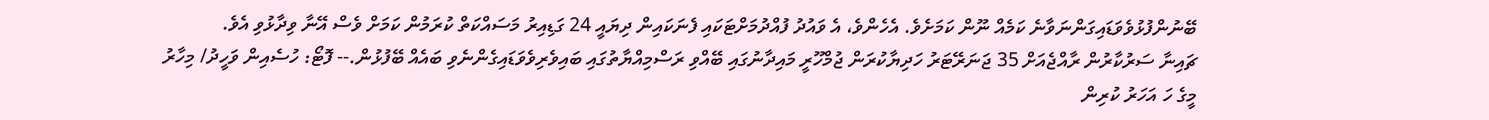ބޭނުންފުޅުވެވަޑައިގަންނަވާނެ ކަމެއް ނޫން ކަމަށެވެ. އެހެންވެ، އެ ވައުދު ފުއްދުމަށްޓަކައި ފެނަކައިން ދިޔައީ 24 ގަޑިއިރު މަސައްކަތް ކުރަމުން ކަމަށް ވެސް އޭނާ ވިދާޅުވި އެވެ.
ޗައިނާ ސަރުކާރުން ރާއްޖެއަށް 35 ޖަނަރޭޓަރު ހަދިޔާކުރަން ޖުމްހޫރީ މައިދާނުގައި ބޭއްވި ރަސްމިއްޔާތުގައި ބައިވެރިވެވަޑައިގެންނެވި ބައެއް ބޭފުޅުން.-- ފޮޓޯ: ހުސެއިން ވަހީދު/ މިހާރު
މީގެ ހަ އަހަރު ކުރިން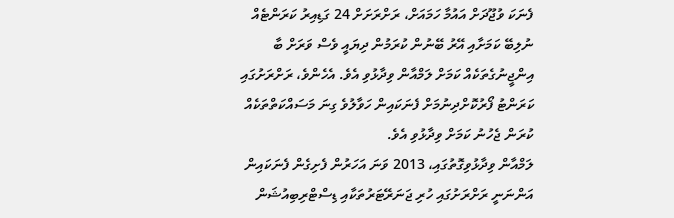ފެނަކަ ވުޖޫދަށް އައުމާ ހަމައަށް، ރަށްރަށަށް 24 ގަޑިއިރު ކަރަންޓެއް ނުލިބޭ ކަމަށާއި އޭރު ބޭނުން ކުރަމުން ދިޔައީ ވެސް ވަރަށް ބާ އިންޖީނުގެތަކެއް ކަމަށް ލަމްއާން ވިދާޅުވި އެވެ. އެހެންވެ، ރަށްރަށުގައި ކަރަންޓު ފޯރުކޮށްދިނުމަށް ފެނަކައިން ހަވާލުވެ ގިނަ މަސައްކަތްތަކެއް ކުރަން ޖެހުނު ކަމަށް ވިދާޅުވި އެވެ.
ލަމްއާން ވިދާޅުވިގޮތުގައި، 2013 ވަނަ އަހަރުން ފެށިގެން ފެނަކައިން އަންނަނީ ރަށްރަށުގައި ހުރި ޖަނަރޭޓަރުތަކާއި ޑިސްޓްރިބިއުޝަން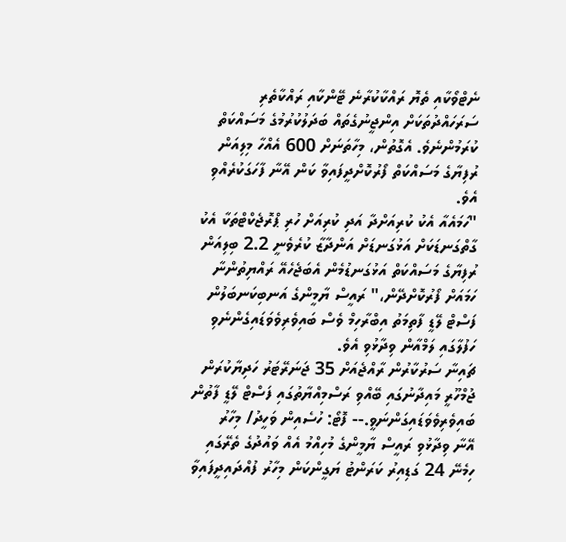ނެޓްވޯކާއި ތެޔޮ ރައްކާކުރާނެ ޓޭންކާއި ރައްކާތެރި ސަރަހައްދުތަކަށް އިންޖީނުގެތައް ބަދަލުކުރުމުގެ މަސައްކަތް ކުރަމުންނެވެ. އެގޮތުން، މިހާތަނަށް 600 އެއްހާ މިލިއަން ރުފިޔާގެ މަސައްކަތް ފޯރުކޮށްދީފައިވާ ކަން އޭނާ ފާހަގަކުރެއްވި އެވެ.
"ހަމައެއާ އެކު ކުރިއަށްދާ އަދި ކުރިއަށް ހުރި ޕްރޮޖެކްޓްތަކާ އެކު ގާތްގަނޑަކަށް އަޅުގަނޑަށް އަންދާޒާ ކުރެވެނީ 2.2 ބިލިއަން ރުފިޔާގެ މަސައްކަތް އަޅުގަނޑުމެން އެބަޖެހެއޭ ރައްޔިތުންނާ ހަމައަށް ފޯރުކޮށްދޭން،" ރައީސް ޔާމީންގެ އަނބިކަނބަލުން ފަސްޓް ލޭޑީ ފާތިމަތު އިބްރާހިމް ވެސް ބައިވެރިވެވަޑައިގެންނެވި ހަފުލާގައި ލަމްއާން ވިދާޅުވި އެވެ.
ޗައިނާ ސަރުކާރުން ރާއްޖެއަށް 35 ޖަނަރޭޓަރު ހަދިޔާކުރަން ޖުމްހޫރީ މައިދާނުގައި ބޭއްވި ރަސްމިއްޔާތުގައި ފަސްޓް ލޭޑީ ފާތުން ބައިވެރިވެވަޑައިގަންނަވީ.-- ފޮޓޯ: ހުސެއިން ވަހީދު/ މިހާރު
އޭނާ ވިދާޅުވި ރައީސް ޔާމީންގެ މުހިއްމު އެއް ވައުދުގެ ތެރޭގައި ހިމެނޭ 24 ގަޑިއިރު ކަރަންޓު ޔަގީންކަން މިހާރު ފުއްދައިދީފައިވާ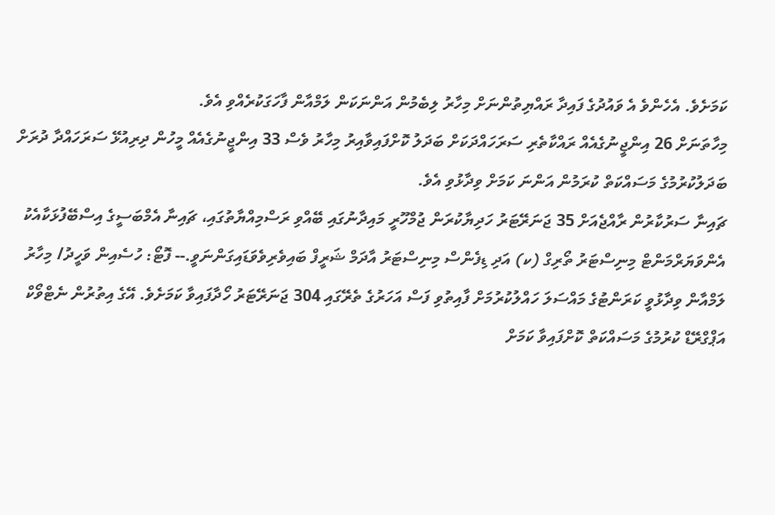ކަމަށެވެ. އެހެންވެ އެ ވައުދުގެ ފައިދާ ރައްޔިތުންނަށް މިހާރު ލިބެމުން އަންނަކަން ލަމްއާން ފާހަގަކުރެއްވި އެވެ.
މިހާތަނަށް 26 އިންޖީނުގެއެއް ރައްކާތެރި ސަރަހައްދަކަށް ބަދަލު ކޮށްފައިވާއިރު މިހާރު ވެސް 33 އިންޖީނުގެއެއް މީހުން ދިރިއުޅޭ ސަރަހައްދާ ދުރަށް ބަދަލުކުރުމުގެ މަސައްކަތް ކުރަމުން އަންނަ ކަމަށް ވިދާޅުވި އެވެ.
ޗައިނާ ސަރުކާރުން ރާއްޖެއަށް 35 ޖަނަރޭޓަރު ހަދިޔާކުރަން ޖުމްހޫރީ މައިދާނުގައި ބޭއްވި ރަސްމިއްޔާތުގައި، ޗައިނާ އެމްބަސީގެ އިސްބޭފުޅަކާއެކު އެންވަޔަރްމަންޓް މިނިސްޓަރު ތޯރިގް (ކ) އަދި ޑިފެންސް މިނިސްޓަރު އާދަމް ޝަރީފް ބައިވެރިވެވަޑައިގަންނަވީ.-- ފޮޓޯ: ހުސެއިން ވަހީދު/ މިހާރު
ލަމްއާން ވިދާޅުވީ ކަރަންޓުގެ މައްސަލަ ހައްލުކުރުމަށް ފާއިތުވި ފަސް އަހަރުގެ ތެރޭގައި 304 ޖަނަރޭޓަރު ހޯދާފައިވާ ކަމަށެވެ. އޭގެ އިތުރުން ނެޓްވޯކް އަޕްގްރޭޑް ކުރުމުގެ މަސައްކަތް ކޮށްފައިވާ ކަމަށް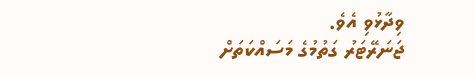ވިދާޅުވި އެވެ.
ޖަނަރޭޓަރު ގަތުމުގެ މަސައްކަތަށް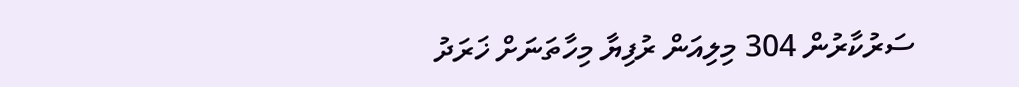ސަރުކާރުން 304 މިލިއަން ރުފިޔާ މިހާތަނަށް ޚަރަދު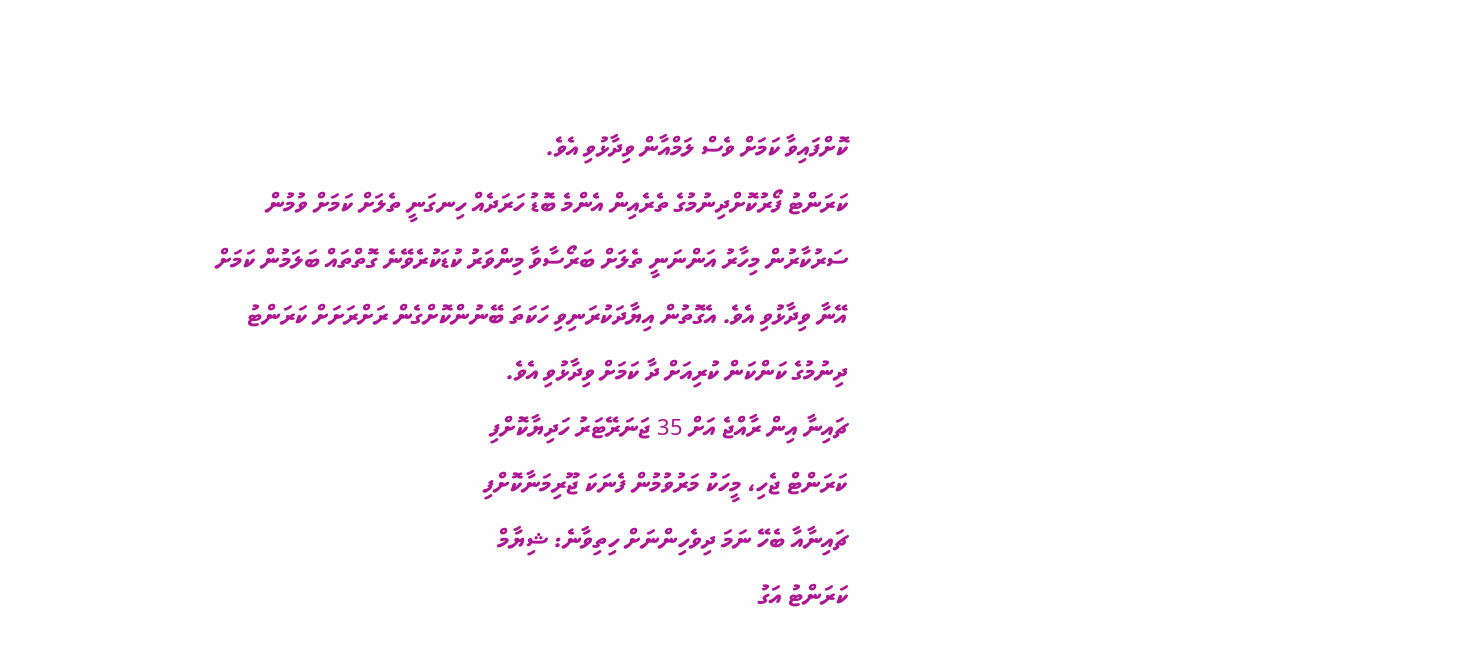ކޮށްފައިވާ ކަމަށް ވެސް ލަމްއާން ވިދާޅުވި އެވެ.
ކަރަންޓު ފޯރުކޮށްދިނުމުގެ ތެރެއިން އެންމެ ބޮޑު ހަރަދެއް ހިނގަނީ ތެލަށް ކަމަށް ވުމުން ސަރުކާރުން މިހާރު އަންނަނީ ތެލަށް ބަރޯސާވާ މިންވަރު ކުޑަކުރެވޭނެ ގޮތްތައް ބަލަމުން ކަމަށް އޭނާ ވިދާޅުވި އެވެ. އެގޮތުން އިޔާދަކުރަނިވި ހަކަތަ ބޭނުންކޮށްގެން ރަށްރަށަށް ކަރަންޓު ދިނުމުގެ ކަންކަން ކުރިއަށް ދާ ކަމަށް ވިދާޅުވި އެވެ.
ޗައިނާ އިން ރާއްޖެ އަށް 35 ޖަނަރޭޓަރު ހަދިޔާކޮށްފި
ކަރަންޓް ޖެހި، މީހަކު މަރުވުމުން ފެނަކަ ޖޫރިމަނާކޮށްފި
ޗައިނާއާ ބެހޭ ނަމަ ދިވެހިންނަށް ހިތިވާނެ: ޝިޔާމް
ކަރަންޓު އަގު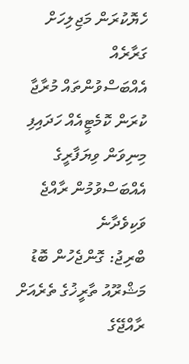ހެޔޮކުރަން މަޖިލިހަށް ގަރާރެއް
އެއްބަސްވުންތައް މުރާޖާ ކުރަން ކޮމެޓީއެއް ހަދައިފި
މިނިވަން ވިޔަފާރީގެ އެއްބަސްވުމުން ރާއްޖެ ވަކިވެދާނެ
ބްރިޖު: ގޮންޖެހުން ބޮޑު މަޝްރޫއު ތާރީޚުގެ ތެރެއަށް
ރާއްޖޭގެ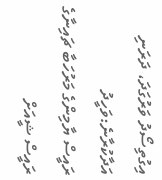އިގުތިސޯދު ވަރުގަދަ، ދަރަނި އަދާކުރާނެ:ވަހީދު
ރައީސް ޔާމިންގެ މަރުހަބާ ޗައިނާގެ ރައީސް ޝީއަށް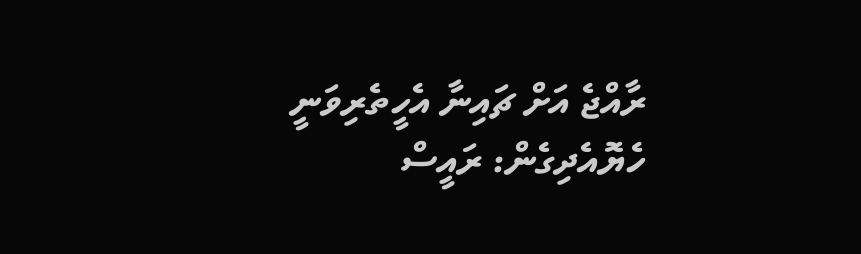ރާއްޖެ އަށް ޗައިނާ އެހީތެރިވަނީ ހެޔޮއެދިގެން: ރައީސް